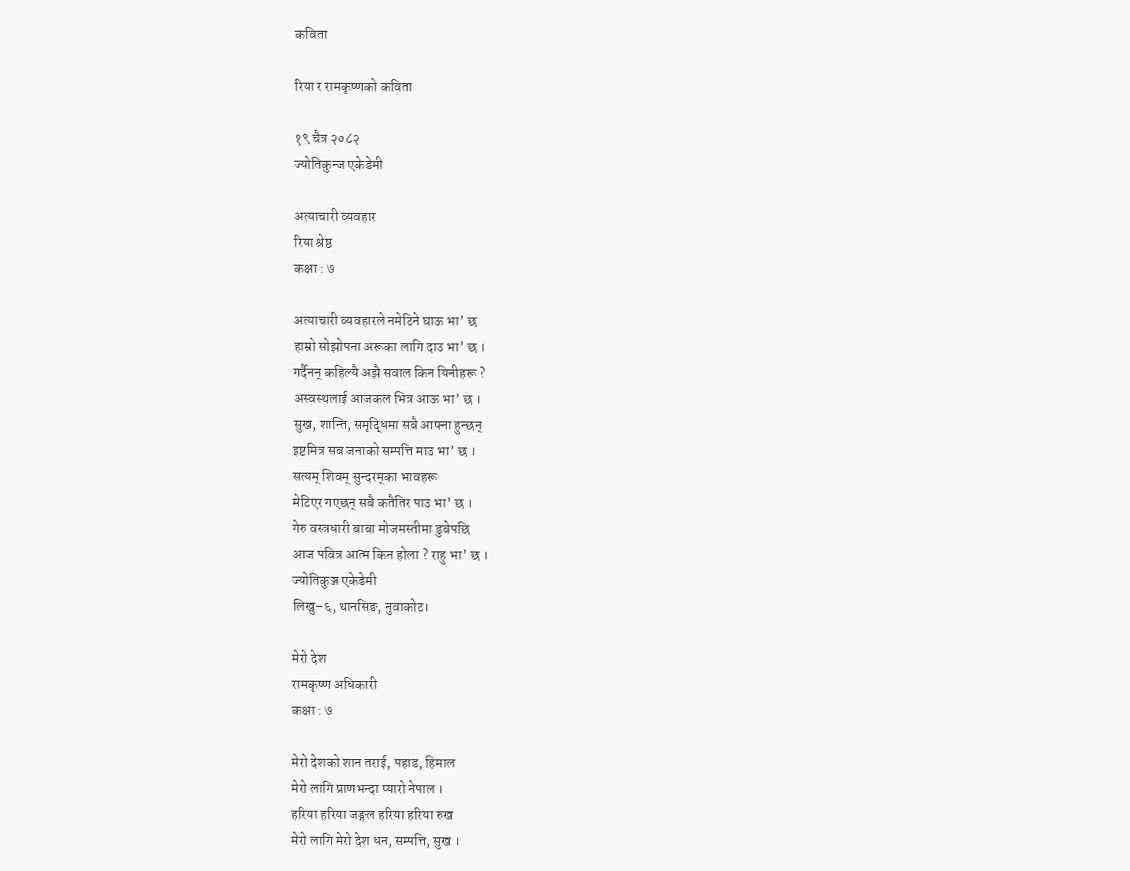कविता

रिया र रामकृष्णको कविता

१९ चैत्र २०८२
ज्योतिकुन्ज एकेडेमी

अत्याचारी व्यवहार
रिया श्रेष्ठ
कक्षा : ७

अत्याचारी व्यवहारले नमेटिने घाऊ भा’ छ
हाम्रो सोझोपना अरूका लागि दाउ भा’ छ ।
गर्दैनन् कहिल्यै अझै सवाल किन यिनीहरू ?
अस्वस्थलाई आजकल भित्र आऊ भा’ छ ।
सुख, शान्ति, समृद्धिमा सबै आफ्ना हुन्छन्
इष्टमित्र सब जनाको सम्पत्ति माउ भा’ छ ।
सत्यम् शिवम् सुन्दरम्‌का भावहरू
मेटिएर गएछन् सबै कतैतिर पाउ भा’ छ ।
गेरु वस्त्रधारी बाबा मोजमस्तीमा डुबेपछि
आज पवित्र आत्म किन होला ? राहु भा’ छ ।
ज्योतिकुञ्ज एकेडेमी
लिखु–६, थानसिङ, नुवाकोट।

मेरो देश
रामकृष्ण अधिकारी
कक्षा : ७

मेरो देशको शान तराई, पहाड, हिमाल
मेरो लागि प्राणभन्दा प्यारो नेपाल ।
हरिया हरिया जङ्गल हरिया हरिया रुख
मेरो लागि मेरो देश धन, सम्पत्ति, सुख ।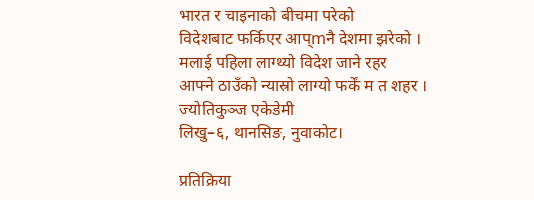भारत र चाइनाको बीचमा परेको
विदेशबाट फर्किएर आप्‌mनै देशमा झरेको ।
मलाई पहिला लाग्थ्यो विदेश जाने रहर
आफ्ने ठाउँको न्यास्रो लाग्यो फर्कें म त शहर ।
ज्योतिकुञ्ज एकेडेमी
लिखु–६, थानसिङ, नुवाकोट।

प्रतिक्रिया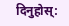दिनुहोस्: